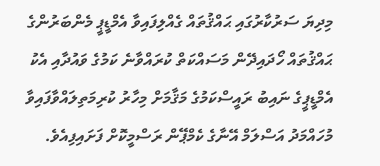މިދިޔަ ސަރުކާރުގައި ޙައްޤުތައް ގެއްލިފައިވާ އެމްޑީޕީ މެންބަރުންގެ ޙައްޤުތައް ހޯދައިދޭން މަސައްކަތް ކުރައްވާނެ ކަމުގެ ވައުދާއި އެކު އެމްޑީޕީގެ ނައިބު ރައީސްކަމުގެ މަޤާމަށް މިހާރު ކުރިމަތިލައްވާފައިވާ މުހައްމަދު އަސްލަމް އޭނާގެ ކެމްޕޭން ރަސްމީކޮށް ފަށައިފިއެވެ.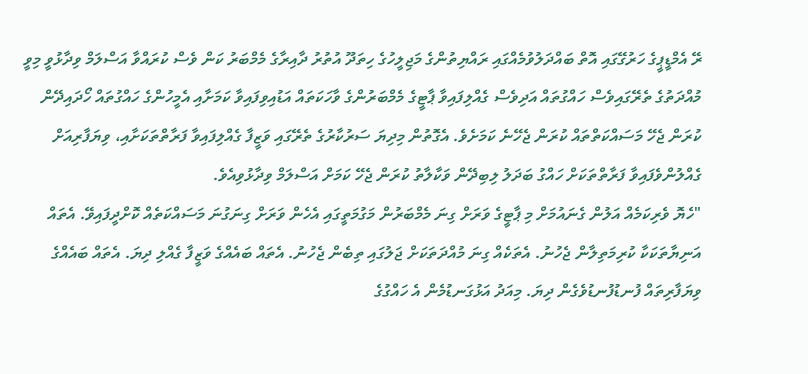ރޭ އެމްޑީޕީގެ ހަރުގޭގައި އޮތް ބައްދަލުވުމެއްގައި ރައްޔިތުންގެ މަޖިލީހުގެ ހިތަދޫ އުތުރު ދާއިރާގެ މެމްބަރު ކަން ވެސް ކުރައްވާ އަސްލަމް ވިދާޅުވީ މިވީ މުއްދަތުގެ ތެރޭގައިވެސް ހައްގުތައް އަދިވެސް ގެއްލިފައިވާ ޕާޓީގެ މެމްބަރުންގެ ވާހަކަތައް އަޑުއިވިފައިވާ ކަމަށާއި އެމީހުންގެ ހައްގުތައް ހޯދައިދޭން ކުރަން ޖެހޭ މަސައްކަތްތައް ކުރަން ޖެހޭނެ ކަމަށެވެ. އެގޮތުން މިދިޔަ ސަރުކާރުގެ ތެރޭގައި ވަޒީފާ ގެއްލިފައިވާ ފަރާތްތަކަށާއި، ވިޔަފާރިއަށް ގެއްލުންވެފައިވާ ފަރާތްތަކަށް ހައްގު ބަދަލު ލިބިދޭން ވަކާލާތު ކުރަން ޖެހޭ ކަމަށް އަސްލަމް ވިދާޅުވިއެވެ.
"ހެޔޮ ވެރިކަމެއް އަލުން ގެނައުމަށް މި ޕާޓީގެ ވަރަށް ގިނަ މެމްބަރުން މަގުމަތީގައި އެހެން ވަރަށް ގިނަގުނަ މަސައްކަތެއް ކޮށްދީފައިވޭ. އެތައް އަނިޔާތަކަކާ ކުރިމަތިލާން ޖެހުނު. އެތަކެއް ގިނަ މުއްދަތަކަށް ޖަލުގައި ތިބެން ޖެހުނު. އެތައް ބައެއްގެ ވަޒީފާ ގެއްލި ދިޔަ. އެތައް ބައެއްގެ ވިޔަފާރިތައް ފުނޑުފުނޑުވެގެން ދިޔަ. މިއަދު އަޅުގަނޑުމެން އެ ހައްގުގެ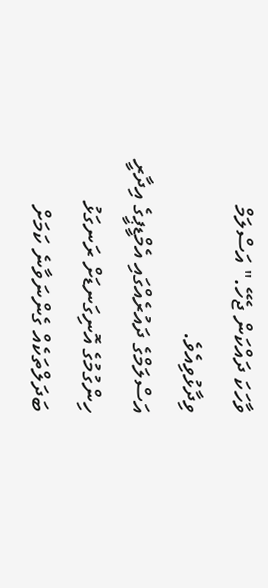ވާހަކަ ދައްކަން ޖެހޭ." އަސްލަމް ވިދާޅުވިއެވެ.
އަސްލަމްގެ ދައުރެއްގައި އެމްޑީޕީގެ އިދާރީ ހިންގުމުގެ އޮނިގަނޑަށް ރަނގަޅު ބަދަލްތަކެއް ގެންނަވާނެ ކަމަށް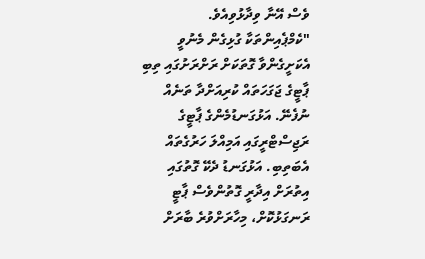ވެސް އޭނާ ވިދާޅުވިއެވެ.
"ކެމްޕެއިންތަކާ ގުޅިގެން މެނުވީ އެކަށީގެންވާ ގޮތަކަށް ރަށްރަށުގައި ތިބި ޕާޓީގެ ޖަގަހަތައް ކުރިއަށްދާ ތަނެއް ނުފެނޭ. އަޅުގަނޑުމެންގެ ޕާޓީގެ ރަޖިސްޓްރީގައި އަމިއްލަ ހަރުގެތައް އެބަތިބި. އަޅުގަނޑު ދެކޭ ގޮތުގައި އިތުރަށް އިދާރީ ގޮތުންވެސް ޕާޓީ ރަނގަޅުކޮށް، މިހާރަށްވުރެ ބާރަށް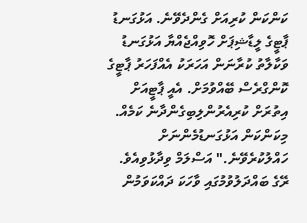ކަންކަން ކުރިއަށް ގެންދެވޭނެ. އަޅުގަނޑު ޕާޓީގެ ލީޑާޝިޕަށް ހޮވިއްޖެއްޔާ އަޅުގަނޑު ވަކާލާތު ކުރާނަން އަހަރަކު އެއްފަހަރު ޕާޓީގެ ކޮންގްރެސް ބޭއްވުމަށް. އެއީ ޕާޓީއަށް އިތުރަށް ކުރިއެރުންލިބިގެންދާނެ ކަމެއް. މިކަންކަން އަޅުގަނޑުމެންނަށް ހައްލުކުރެވޭނެ." އަސްލަމް ވިދާޅުވިއެވެ.
ރޭގެ ބައްދަލުވުމުގައި ވާހަކަ ދައްކަވަމުން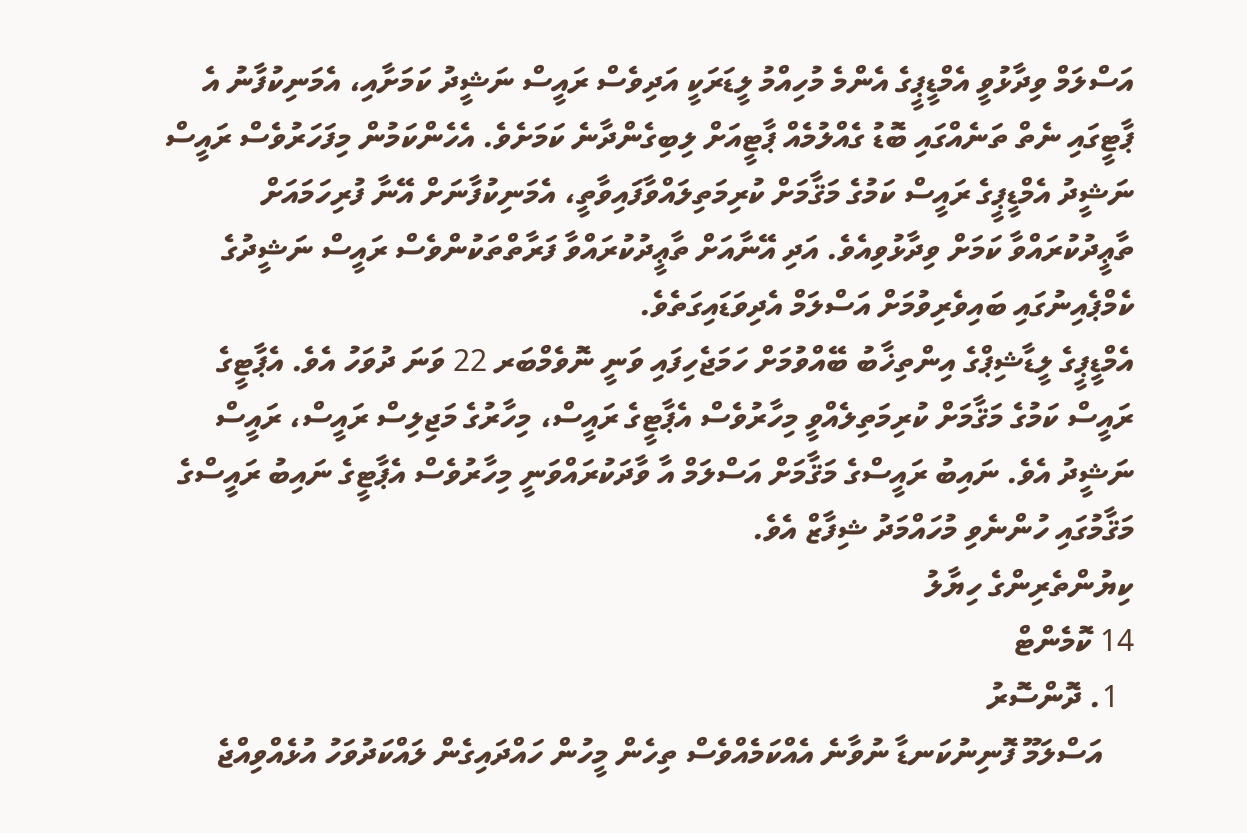އަސްލަމް ވިދާޅުވީ އެމްޑީޕީގެ އެންމެ މުހިއްމު ލީޑަރަކީ އަދިވެސް ރައީސް ނަޝީދު ކަމަށާއި، އެމަނިކުފާނު އެ ޕާޓީގައި ނެތް ތަނެއްގައި ބޮޑު ގެއްލުމެއް ޕާޓީއަށް ލިބިގެންދާނެ ކަމަށެވެ. އެހެންކަމުން މިފަހަރުވެސް ރައީސް ނަޝީދު އެމްޑީޕީގެ ރައީސް ކަމުގެ މަޤާމަށް ކުރިމަތިލައްވާފައިވާތީ، އެމަނިކުފާނަށް އޭނާ ފުރިހަމައަށް ތާޢީދުކުރައްވާ ކަމަށް ވިދާޅުވިއެވެ. އަދި އޭނާއަށް ތާޢީދުކުރައްވާ ފަރާތްތަކުންވެސް ރައީސް ނަޝީދުގެ ކެމްޕެއިނުގައި ބައިވެރިވުމަށް އަސްލަމް އެދިވަޑައިގަތެވެ.
އެމްޑީޕީގެ ލީޑާޝިޕްގެ އިންތިޚާބު ބޭއްވުމަށް ހަމަޖެހިފައި ވަނީ ނޮވެމްބަރ 22 ވަނަ ދުވަހު އެވެ. އެޕާޓީގެ ރައީސް ކަމުގެ މަޤާމަށް ކުރިމަތިލެއްވީ މިހާރުވެސް އެޕާޓީގެ ރައީސް، މިހާރުގެ މަޖިލިސް ރައީސް، ރައީސް ނަޝީދު އެވެ. ނައިބު ރައީސްގެ މަޤާމަށް އަސްލަމް އާ ވާދަކުރައްވަނީ މިހާރުވެސް އެޕާޓީގެ ނައިބު ރައީސްގެ މަޤާމުގައި ހުންނެވި މުހައްމަދު ޝިފާޒް އެވެ.
ކިޔުންތެރިންގެ ހިޔާލު
14 ކޮމެންޓް
  1. ދޮންސޮރު
    އަސްލަމޫ ފޮނިނުކަނޑާ ނުވާނެ އެއްކަމެއްވެސް ތިހެން މީހުން ހައްދައިގެން ލައްކަދުވަހު އުޅެއްވިއްޖެ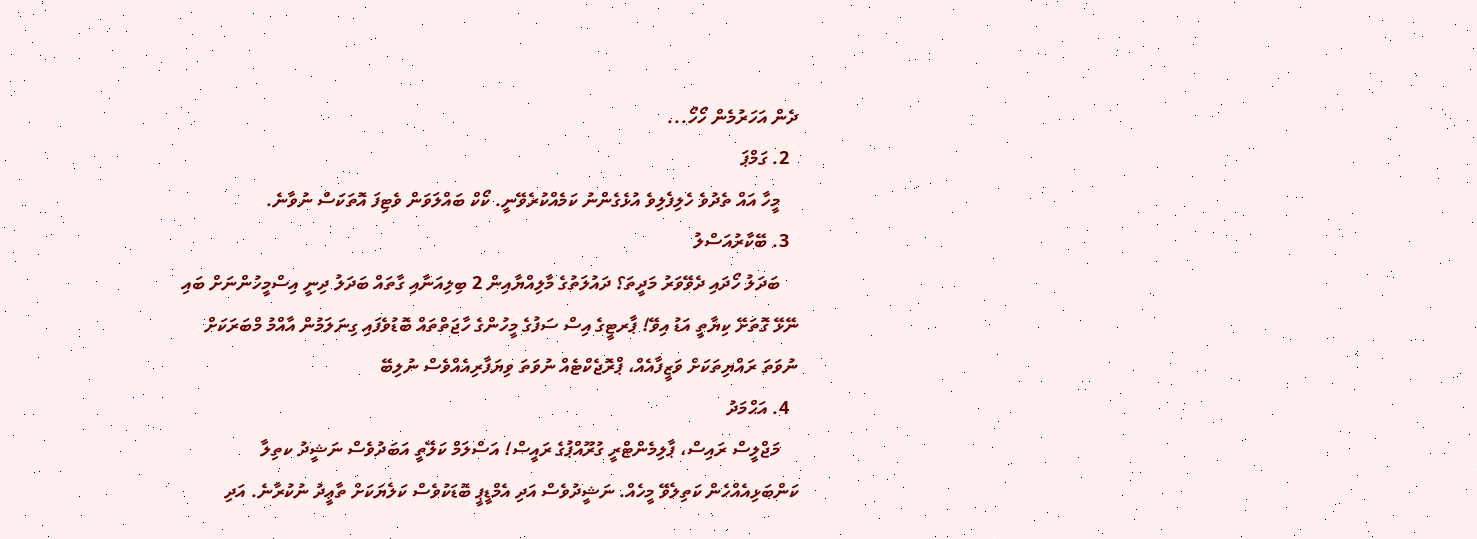ދެން އަހަރުމެން ހޯހޯ...
  2. ގަމްޕަ
    މީހާ އައް ތެދުވެ ހެލިފެލިވެ އުޅެގެންނު ކަމެއްކުރެވޭނީ. ކޯކް ބައްލަވަން ވެޓިފަ އޮތަކަސް ނުވާނެ.
  3. ބޭކާރުއަސްލު
    ބަދަލު ހޯދައި ދެވޭވަރު މަދީތަ؟ ދައުލަތުގެ މާލިއްޔާއިން 2 ބިލިއަނާއި ގާތައް ބަދަލު ދިނީ އިސްމީހުންނަށް ބައި ނޭޅޭ ގޮތަށޭ ކިޔާތީ އަޑު އިވޭ! ޕާރޓީގެ އިސް ސަފުގެ މީހުންގެ ހާޖަތްތައް ބޮޑުވެފައި ގިނަލަމުން އާއްމު މްބަރަކަށް ނުވަތަ ރައްޔިތަކަށް ވަޒީފާއެއް، ޕްރޮޖެކްޓެއް ނުވަތަ ވިޔަފާރިއެއްވެސް ނުލިބޭ
  4. އަޙްމަދު
    މަޖްލީސް ރައިސް، ޕާލިމެންޓްރީ ގުރޫއްޕުގެ ރައީސް! އަސްލަމް ކަލޭތީ އަބަދުވެސް ނަޝީދު ކތިލާ ކަންބަޅިއެއްހެން ކަތިލެވޭ މީހެއް. ނަޝީދުވެސް އަދި އެމްޑީޕީ ބޮޑަކުވެސް ކަލެޔަކަށް ތާޢީދު ނުކުރާނެ. އަދި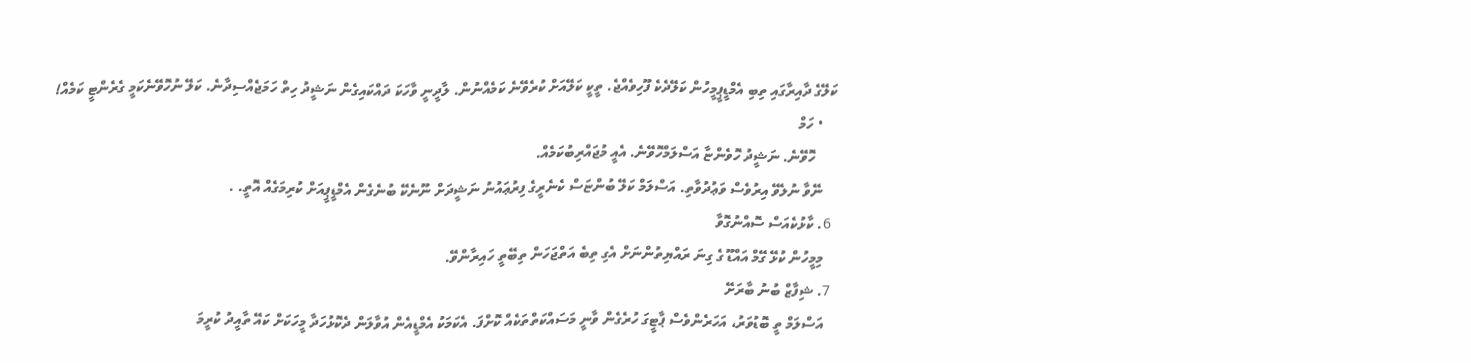ކަލޭގެ ދާއިރާގައި ތިބި އެމްޑީޕީމީހުން ކަލޭދެކެ ފޫހިވެއްޖެ. ތީކީ ކަލޭއަށް ކުރެވޭނެ ކަމެއްނުން. ލާދީނީ ވާހަކަ ދައްކައިގެން ނަޝީދު ހިތް ހަމަޖެއްސިދާނެ. ކަލޭ ނުހޮވޭނެކަމީ ގެރެންޓީ ކަމެއް!
    • ހަމް
      ހޮވޭނެ. ނަޝީދު ހޮވެންޏާ އަސްލަމްހޮވޭނެ. އެއީ މުޖައްރިބުކަމެއް.
    ނޭވާ ނުލެވޭ އިރުވެސް ވަޢުދުވާތި. އަސްލަމް ކަލޭ ބުންޏަސް ކެނެރީގެ ފިރުޢައުނު ނަޝީދަށް ނޫނެކޭ ބުނެގެން އެމްޑީޕީއަށް ކުރިމަގެއް އޮތީ. .
  6. ކާޅުކެއަސް ސޮއްނުގޮވާ
    މިމީހުން ކުޅޭ ގޭމް އައްޑޫ ގެ ގިނަ ރައްޔިތުންނަށް އެގި ތިބެ އަތްޖަހަން ތިބޭތީ ހައިރާންވޭ.
  7. ޝިފާޒް ބުނު ބާރަށޭ
    އަސްލަމް ތީ ބޮޑުވަރު، އަހަރެންވެސް ޕާޓީގަ ހުރެގެން ވާނީ މަސައްކަތްތަކެއް ކޮށްފަ. އެކަމަކު އެމްޑީއެން އުވާލަން ދެކޮޅުހަދާ މީހަކަށް ކައޭ ތާއީދު ކުރީމަ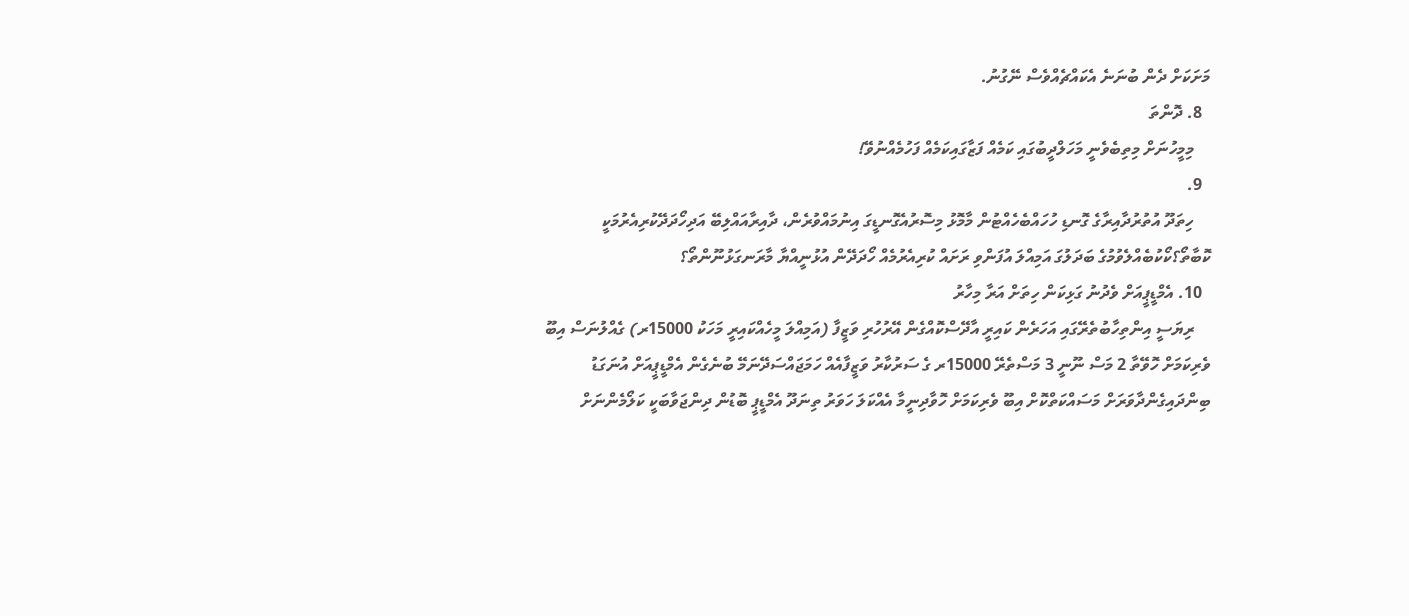މަށަކަށް ދެން ބުނަނެ އެކައްޗެއްވެސް ނޭގުނު.
  8. ދޮންތަ
    މިމީހުނަށް މިތިބެވެނީ މަހަލްދީބުގައި ކަމެއް ފަޒާގައިކަމެއް ފަހުމެއްނުވޭ!
  9.
    ހިތަދޫ އުތުރުދާއިރާގެ ގޮނޑި ހުހައްބެހެއްޓުން މާމޮޅު މިސޮރުއެގޮނޑީގަ އިނުމައްވުރެން، ދާއިރާއައްލިބޭ އަދިހޯދަދޭކުރިއެރުމަކީ ކޮބާތޯ؟ކޯކުބެއްލެވުމުގެ ބަދަލުގަ އަމިއްލަ އުފަންވި ރަށައް ކުރިއެރުމެއް ހޯދަދޭން އުޅުނީއްޔާ މާރަނގަޅުނޫންތޯ؟
  10. އެމްޑީޕީއަށް ވެދުނު ގަޅިކަން ހިތަށް އަރާ މިހާރު
    ރިޔަސީ އިންތިހާބުތެރޭގައި އަހަރެން ކައިރީ އާދޭސްކޮއްގެން އޭރުހުރި ވަޒީފާ (އަމިއްލަ މީހެއްކައިރީ މަހަކު 15000ރ) ގެއްލުނަސް އިބޫ ވެރިކަމަށް ހޮވޭތާ 2 މަސް ނޫނީ 3 މަސްތެރޭ 15000ރ ގެ ސަރުކާރު ވަޒީފާއެއް ހަމަޖައްސަދޭނަމޭ ބުނެގެން އެމްޑީޕީއަށް އުނަގަޑު ބިންދައިގެންދާވަރަށް މަސައްކަތްކޮށް އިބޫ ވެރިކަމަށް ހޮވާދިނީމާ އެއްކަލަ ހަވަރު ތިނަދޫ އެމްޑީޕީ ބޮޑުން ދިންޖަވާބަކީ ކަލޯމެންނަށް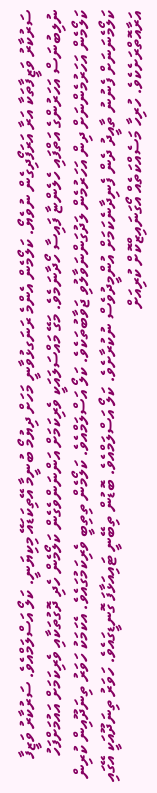ސަރުކާރު ވަޒީފާތަކާ އަރާ އަރަފޯދިގެން ނުވެޔޯ. ކަލޯމެން އެންމެ ރަނަގޅުވާނީ މަހަށް ދިޔުމޯ ބުނީމާ އޭތިކަޑައޭ މިކިޔަނީ. ކަލޯ އަސްލަމްއެވެ. ސަރުކާރު ވަޒީފާ ނުލިބުނަސް އަހަރުންގެ އަތްފައި ހެލެންޏާ ފައިސާ ހޯދާނަމެވެ. މަގޭ މައްސަލައަކީ ވެރިކަމަށް އަންނަންވެގެން ކަލޯމެން ހެދި ދޮގުތަކާއި ވެރިކަމަށް އައުމަށްފަހު ކަލޯމެން އަހަރުމެންނަށް ދިން އަހަރުމެން ލަދުގަންނަވާލުވި ޖަވާބުތަކެވެ. ކަލޯ އަސްލަމްއެވެ. ކަލޯމެން ތިތިބީ ވެރިކަމުގައެވެ. އެކަމަކު ހަވަރު ތިނަދޫއިން ކުރިން ކަލޯމެނަނަށް ފެނުނު ތާއީދު ދެން ފެނިދާނެކަމަށް އުންމީދުވެސް ނުކުރާށެވެ. ކަލޯ އަސްލަމްއެވެ. ބޮޑުން ތިބޭނީ ޓައިއަޅާފަ ގޮނޑީގައެވެ. ހަވަރު ތިނަދޫއަކީ އޭގައި އަރާއޮތްރަށެކެވެ. ހުރިހާ މަސެއްކަތެއް އޯގަނައިޒްކޮށް ކުރިއަށް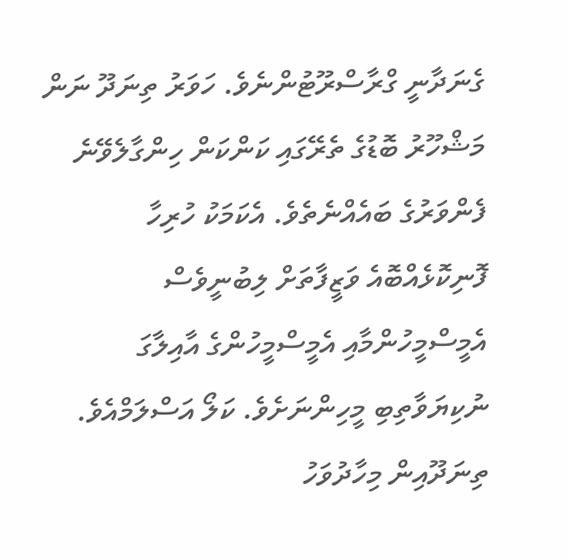ގެނަދާނީ ގްރާސްރޫޓުންނެވެ. ހަވަރު ތިނަދޫ ނަން މަޝްހޫރު ބޮޑުގެ ތެރޭގައި ކަންކަން ހިންގާލެވޭނެ ފެންވަރުގެ ބައެއްނެތެވެ. އެކަމަކު ހުރިހާ ފޮނިކޮޅެއްބޮއެ ވަޒީފާތަށް ލިބުނީވެސް އެމީސްމީހުންމާއި އެމީސްމީހުންގެ އާއިލާގަ ނުކިޔަވާތިބި މީހިންނަށެވެ. ކަލޯ އަސްލަމްއެވެ. ތިނަދޫއިން މިހާދުވަހު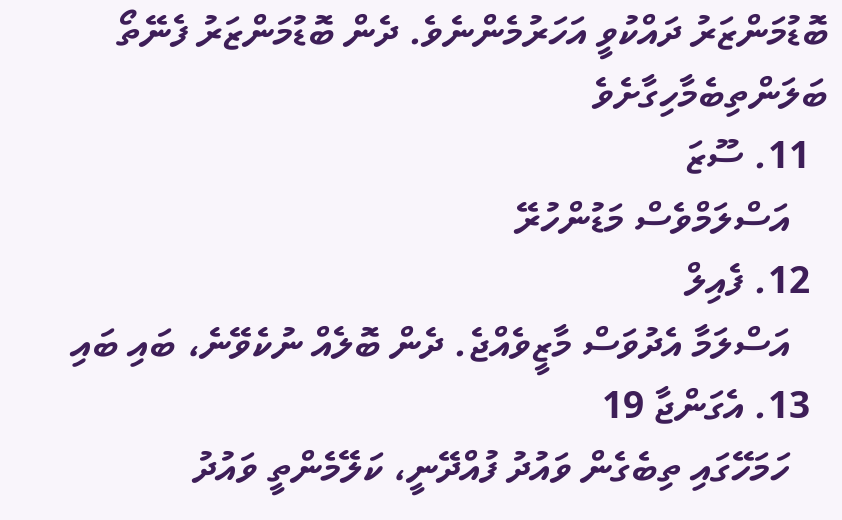ބޮޑުމަންޒަރު ދައްކުވީ އަހަރުމެންނެވެ. ދެން ބޮޑުމަންޒަރު ފެނޭތޯ ބަލަންތިބެމާހިގާށެވެ
  11. ސޫޒަ
    އަސްލަމްވެސް މަޑުންހުރޭ
  12. ފެއިލް
    އަސްލަމާ އެދުވަސް މާޒީވެއްޖެ. ދެން ބޮލެއް ނުކެވޭނެ، ބައި ބައި
  13. އެގަންޖާ 19
    ހަމަހޭގައި ތިބެގެން ވައުދު ފުއްދޭނީ، ކަލޭމެންތީ ވައުދު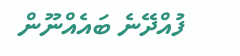ފުއްދޭނެ ބައެއްނޫން